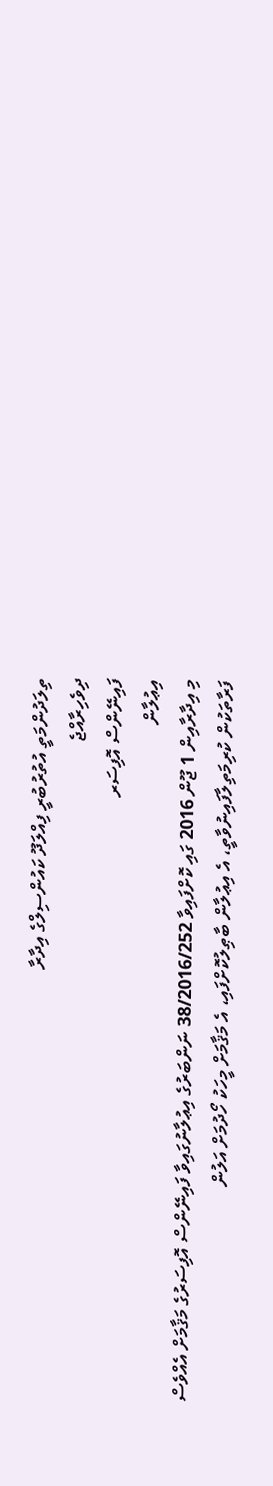ތިލަދުންމަތީ އުތުރުބުރީ ފިއްލަދޫ ކައުންސިލްގެ އިދާރާ
ދިވެހިރާއްޖެ
ފައިނޭންސް އޮފިސަރ
އިޢުލާން
މި އިދާރާއިން 1 ޖޫން 2016 ގައި ކޮށްފައިވާ 38/2016/252 ނަންބަރުގެ އިޢުލާނުގައިވާ ފައިނޭންސް އޮފިސަރުގެ މަޤާމަށް އެއްވެސް ފަރާތަކުން ކުރިމަތިލާފައިނުވާތީ، އެ އިޢުލާން ބާޠިލުކޮށްފައި، އެ މަޤާމަށް މީހަކު ހޯދުމަށް އަލުން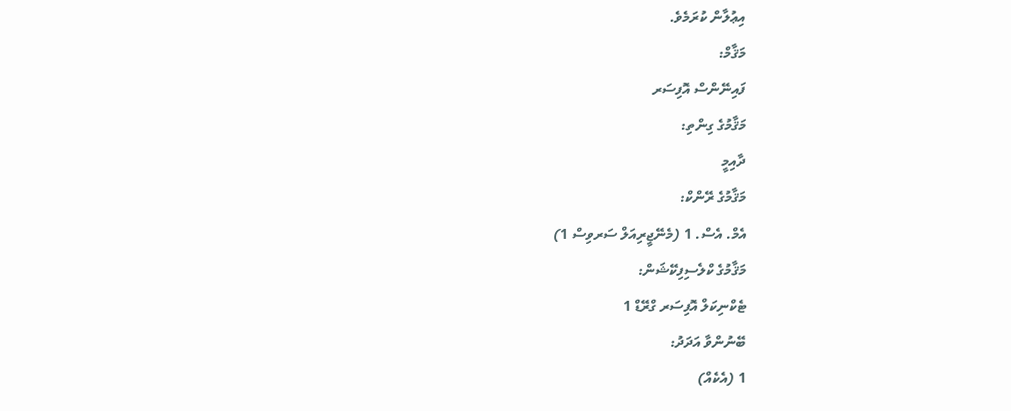އިޢުލާން ކުރަމެވެ.
މަޤާމް:
ފައިނޭންސް އޮފިސަރ
މަޤާމުގެ ގިންތި:
ދާއިމީ
މަޤާމުގެ ރޭންކް:
އެމް. އެސް. 1 (މެނޭޖީރިއަލް ސަރވިސް 1)
މަޤާމުގެ ކްލެސިފިކޭޝަން:
ޓެކްނިކަލް އޮފިސަރ ގްރޭޑް 1
ބޭނުންވާ އަދަދު:
1 (އެކެއް)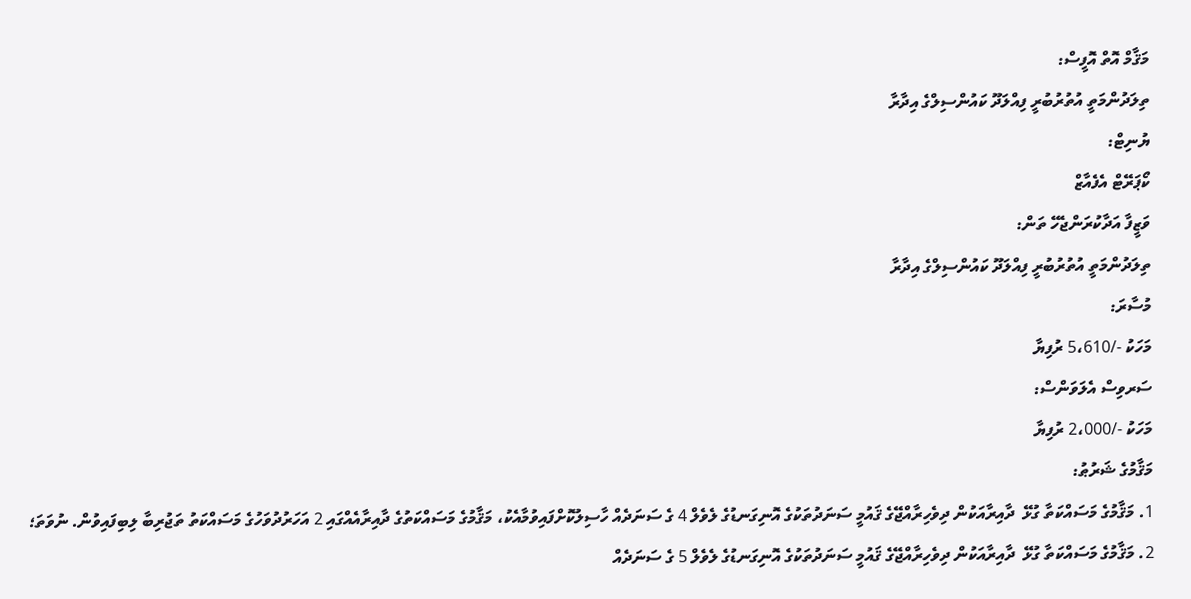މަޤާމް އޮތް އޮފީސް:
ތިލަދުންމަތީ އުތުރުބުރީ ފިއްލަދޫ ކައުންސިލްގެ އިދާރާ
ޔުނިޓް:
ކޯޕަރޭޓް އެފެއާޒް
ވަޒީފާ އަދާކުރަންޖެހޭ ތަން:
ތިލަދުންމަތީ އުތުރުބުރީ ފިއްލަދޫ ކައުންސިލްގެ އިދާރާ
މުސާރަ:
މަހަކު -/5،610 ރުފިޔާ
ސަރވިސް އެލަވަންސް:
މަހަކު -/2،000 ރުފިޔާ
މަޤާމުގެ ޝަރުޠު:
1. މަޤާމުގެ މަސައްކަތާ ގުޅޭ  ދާއިރާއަކުން ދިވެހިރާއްޖޭގެ ޤައުމީ ސަނަދުތަކުގެ އޮނިގަނޑުގެ ލެވެލް 4 ގެ ސަނަދެއް ހާސިލުކޮށްފައިވުމާއެކު، މަޤާމުގެ މަސައްކަތުގެ ދާއިރާއެއްގައި 2 އަހަރުދުވަހުގެ މަސައްކަތު ތަޖުރިބާ ލިބިފައިވުން. ނުވަތަ؛
2. މަޤާމުގެ މަސައްކަތާ ގުޅޭ  ދާއިރާއަކުން ދިވެހިރާއްޖޭގެ ޤައުމީ ސަނަދުތަކުގެ އޮނިގަނޑުގެ ލެވެލް 5 ގެ ސަނަދެއް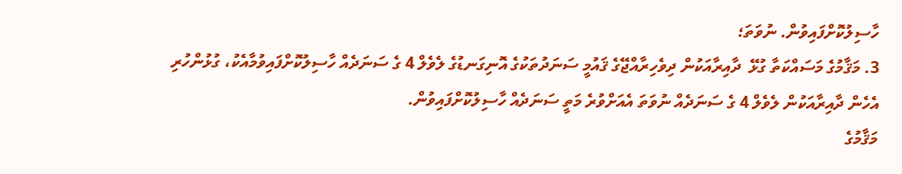ހާސިލުކޮށްފައިވުން. ނުވަތަ؛
3. މަޤާމުގެ މަސައްކަތާ ގުޅޭ  ދާއިރާއަކުން ދިވެހިރާއްޖޭގެ ޤައުމީ ސަނަދުތަކުގެ އޮނިގަނޑުގެ ލެވެލް 4 ގެ ސަނަދެއް ހާސިލުކޮށްފައިވުމާއެކު، ގުޅުންހުރި އެހެން ދާއިރާއަކުން ލެވެލް 4 ގެ ސަނަދެއް ނުވަތަ އެއަށްވުރެ މަތީ ސަނަދެއް ހާސިލުކޮށްފައިވުން.
މަޤާމުގެ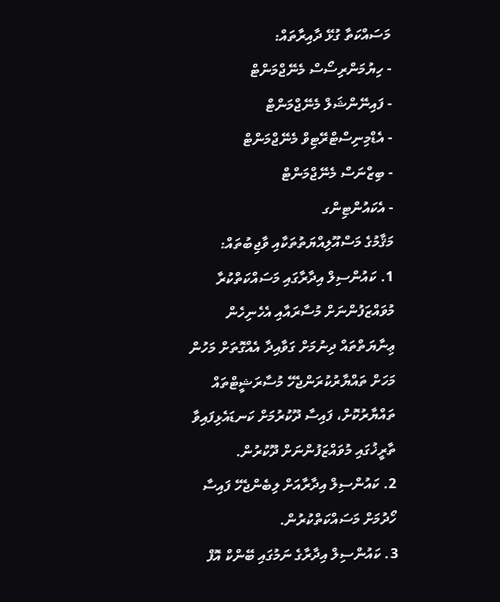މަސައްކަތާ ގުޅޭ ދާއިރާތައް:
- ހިޔުމަންރިސޯސް މެނޭޖްމަންޓް
- ފައިނޭންޝަލް މެނޭޖްމަންޓް
- އެޑްމިނިސްޓްރޭޓިވް މެނޭޖްމަންޓް
- ބިޒްނަސް މެނޭޖްމަންޓް
- އެކައުންޓިންގ
މަޤާމުގެ މަސްއޫލިއްޔަތުތަކާއި ވާޖިބުތައް:
1. ކައުންސިލް އިދާރާގައި މަސައްކަތްކުރާ މުވައްޒަފުންނަށް މުސާރައާއި އެހެނިހެން ޢިނާޔަތްތައް ދިނުމަށް ގަވާއިދާ އެއްގޮތަށް މަހުން މަހަށް ތައްޔާރުކުރަންޖެހޭ މުސާރަޝީޓްތައް ތައްޔާރުކޮށް، ފައިސާ ދޫކުރުމަށް ކަނޑައެޅިފައިވާ ތާރީޚުގައި މުވައްޒަފުންނަށް ދޫކުރުން.
2. ކައުންސިލް އިދާރާއަށް ލިބެންޖެހޭ ފައިސާ ހޯދުމަށް މަސައްކަތްކުރުން.
3. ކައުންސިލް އިދާރާގެ ނަމުގައި ބޭންކް އޮފް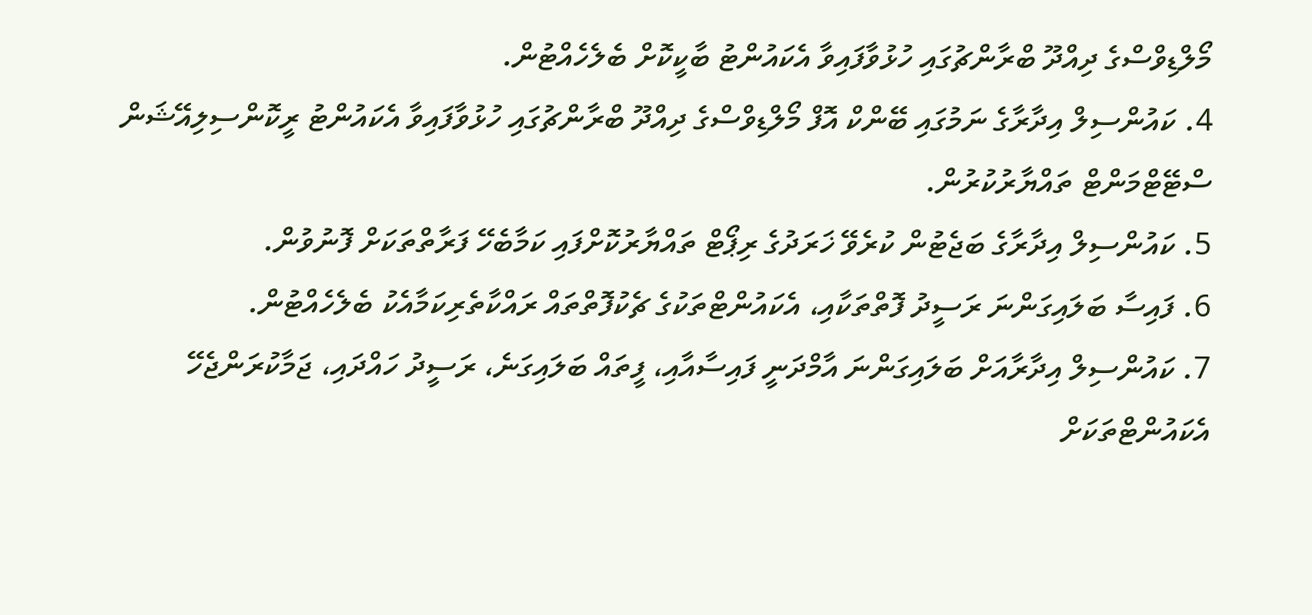މޯލްޑިވްސްގެ ދިއްދޫ ބްރާންޗުގައި ހުޅުވާފައިވާ އެކައުންޓު ބާކީކޮށް ބެލެހެއްޓުން.
4. ކައުންސިލް އިދާރާގެ ނަމުގައި ބޭންކް އޮފް މޯލްޑިވްސްގެ ދިއްދޫ ބްރާންޗުގައި ހުޅުވާފައިވާ އެކައުންޓު ރީކޮންސިލިއޭޝަން ސްޓޭޓްމަންޓް ތައްޔާރުކުރުން.
5. ކައުންސިލް އިދާރާގެ ބަޖެޓުން ކުރެވޭ ޚަރަދުގެ ރިޕޯޓް ތައްޔާރުކޮށްފައި ކަމާބެހޭ ފަރާތްތަކަށް ފޮނުވުން.
6. ފައިސާ ބަލައިގަންނަ ރަސީދު ފޮތްތަކާއި، އެކައުންޓްތަކުގެ ޗެކުފޮތްތައް ރައްކާތެރިކަމާއެކު ބެލެހެއްޓުން.
7. ކައުންސިލް އިދާރާއަށް ބަލައިގަންނަ އާމްދަނީ ފައިސާއާއި، ފީތައް ބަލައިގަނެ، ރަސީދު ހައްދައި، ޖަމާކުރަންޖެހޭ އެކައުންޓްތަކަށް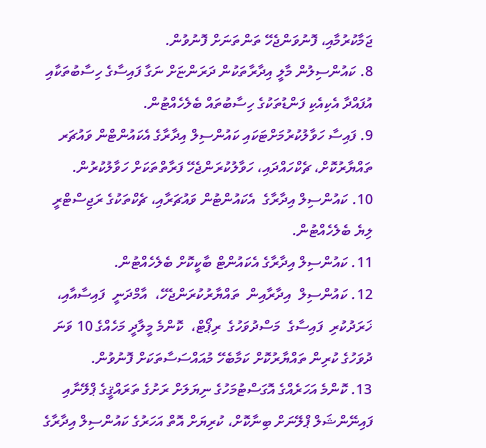ޖަމާކުރުމާއި، ފޮނުވަންޖެހޭ ތަންތަނަށް ފޮނުވުން.
8. ކައުންސިލުން މާލީ އިދާރާތަކުން ދަރަންޏަށް ނަގާ ފައިސާގެ ހިސާބުތަކާއި އުފައްދާ އެކިއެކި ފަންޑުތަކުގެ ހިސާބުތައް ބެލެހެއްޓުން.
9. ފައިސާ ހަވާލުކުރުމަށްޓަކައި ކައުންސިލް އިދާރާގެ އެކައުންޓްން ވައުޗަރ ތައްޔާރުކޮށް، ޗެކްހައްދައި، ހަވާލުކުރަންޖެހޭ ފަރާތްތަކަށް ހަވާލުކުރުން.
10. ކައުންސިލް އިދާރާގެ  އެކައުންޓުން ވައުޗަރާއި، ޗެކްތަކުގެ ރަޖިސްޓްރީ ލިޔެ ބެލެހެއްޓުން.
11. ކައުންސިލް އިދާރާގެ އެކައުންޓް ބާކީކޮށް ބެލެހެއްޓުން.
12. ކައުންސިލް  އިދާރާއިން  ތައްޔާރުކުރަންޖެހޭ،  އާމްދަނީ  ފައިސާއާއި،  ޚަރަދުކުރި  ފައިސާގެ  މަސްދުވަހުގެ  ރިޕޯޓް،  ކޮންމެ މީލާދީ މަހެއްގެ 10 ވަނަ ދުވަހުގެ ކުރިން ތައްޔާރުކޮށް ކަމާބެހޭ މުއައްސަސާތަކަށް ފޮނުވުން.
13. ކޮންމެ އަހަރެއްގެ އޮގަސްޓުމަހުގެ ނިޔަލަށް ރަށުގެ ތަރައްޤީގެ ޕްލޭނާއި ފައިނޭންޝަލް ޕްލޭނަށް ބިނާކޮށް، ކުރިޔަށް އޮތް އަހަރުގެ ކައުންސިލް އިދާރާގެ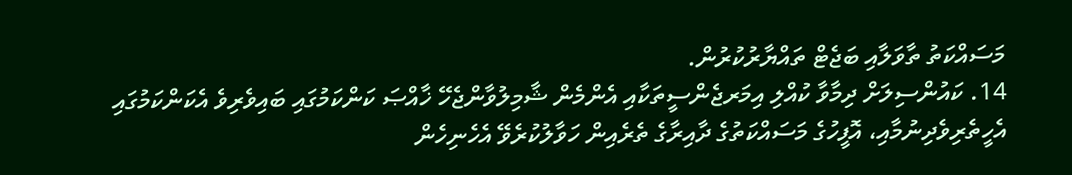މަސައްކަތު ތާވަލާއި ބަޖެޓް ތައްޔާރުކުރުން.
14. ކައުންސިލަށް ދިމާވާ ކުއްލި އިމަރޖެންސީތަކާއި އެންމެން ޝާމިލުވާންޖެހޭ ޚާއްޞަ ކަންކަމުގައި ބައިވެރިވެ އެކަންކަމުގައި އެހީތެރިވެދިނުމާއި، އޮފީހުގެ މަސައްކަތުގެ ދާއިރާގެ ތެރެއިން ހަވާލުކުރެވޭ އެހެނިހެން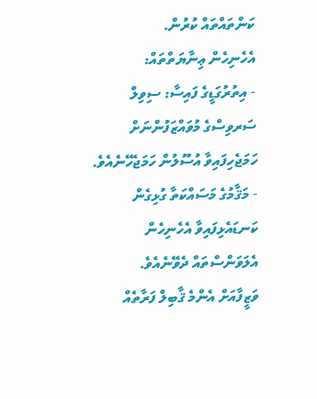ކަންތައްތައް ކުރުން.
އެހެނިހެން ޢިނާޔަތްތައް:
- އިތުރުގަޑީގެ ފައިސާ: ސިވިލް ސަރވިސްގެ މުވައްޒަފުންނަށް ހަމަޖެހިފައިވާ އުސޫލުން ހަމަޖެހޭނެއެވެ.
- މަޤާމުގެ މަސައްކަތާ ގުޅިގެން ކަނޑައެޅިފައިވާ އެހެނިހެން އެލަވަންސްތައް ދެވޭނެއެވެ.
ވަޒީފާއަށް އެންމެ ޤާބިލް ފަރާތެއް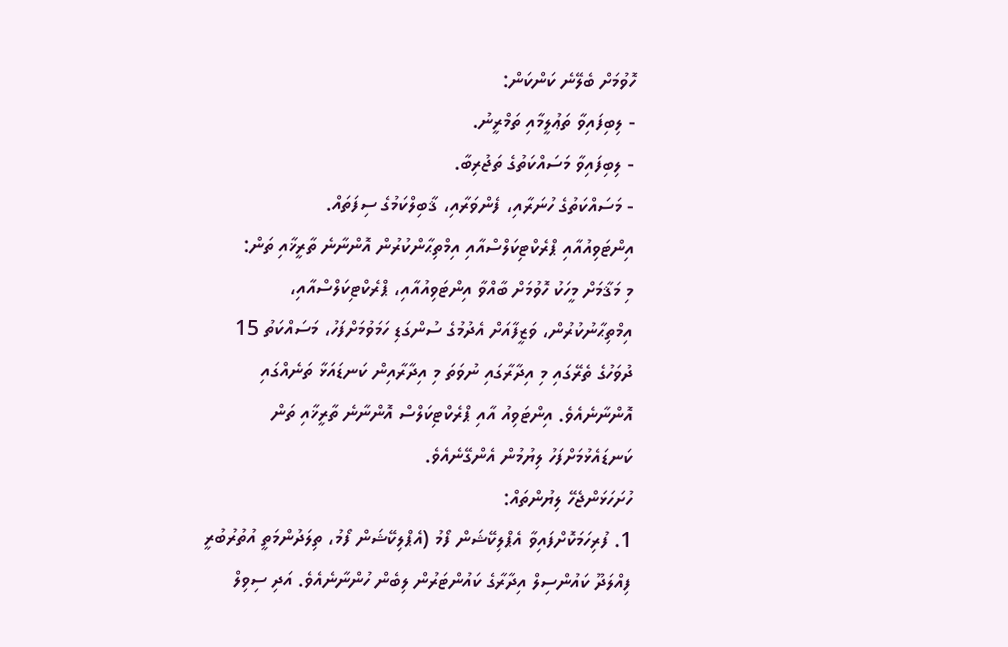ހޮވުމަށް ބެލޭނެ ކަންކަން:
- ލިބިފައިވާ ތަޢުލީމާއި ތަމްރީނު.
- ލިބިފައިވާ މަސައްކަތުގެ ތަޖުރިބާ.
- މަސައްކަތުގެ ހުނަރާއި، ފެންވަރާއި، ޤާބިލްކަމުގެ ސިފަތައް.
އިންޓަވިއުއާއި ޕްރެކްޓިކަލްސްއާއި އިމްތިޙާންކުރުން އޮންނާނެ ތާރީޚާއި ތަން:
މި މަޤާމަށް މީހަކު ހޮވުމަށް ބާއްވާ އިންޓަވިއުއާއި، ޕްރެކްޓިކަލްސްއާއި، އިމްތިޙާނުކުރުން، ވަޒީފާއަށް އެދުމުގެ ސުންގަޑި ހަމަވުމަށްފަހު، މަސައްކަތު 15 ދުވަހުގެ ތެރޭގައި މި އިދާރާގައި ނުވަތަ މި އިދާރާއިން ކަނޑައަޅާ ތަނެއްގައި އޮންނާނެއެވެ. އިންޓަވިއު އާއި ޕްރެކްޓިކަލްސް އޮންނާނެ ތާރީޚާއި ތަން ކަނޑައެޅުމަށްފަހު ލިޔުމުން އެންގޭނެއެވެ.
ހުށަހަޅަންޖެހޭ ލިޔުންތައް:
1. ފުރިހަމަކޮށްފައިވާ އެޕްލިކޭޝަން ފޯމު (އެޕްލިކޭޝަން ފޯމު، ތިލަދުންމަތީ އުތުރުބުރީ ފިއްލަދޫ ކައުންސިލް އިދާރާގެ ކައުންޓަރުން ލިބެން ހުންނާނެއެވެ. އަދި ސިވިލް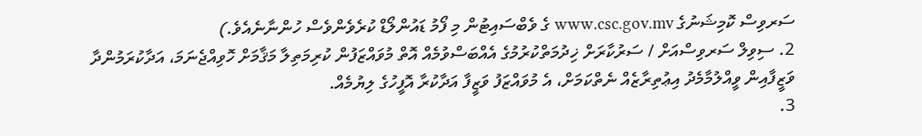ސަރވިސް ކޮމިޝަނުގެ www.csc.gov.mv ގެ ވެބްސައިޓުން މި ފޯމު ޑައުންލޯޑް ކުރެވެންވެސް ހުންނާނެއެވެ.)
2. ސިވިލް ސަރވިސްއަށް / ސަރުކާރަށް ޚިދުމަތްކުރުމުގެ އެއްބަސްވުމެއް އޮތް މުވައްޒަފުން ކުރިމަތިލާ މަޤާމަށް ހޮވިއްޖެނަމަ، އަދާކުރަމުންދާ ވަޒީފާއިން ވީއްލުމާމެދު އިޢުތިރާޒެއް ނެތްކަމަށް، އެ މުވައްޒަފު ވަޒީފާ އަދާކުރާ އޮފީހުގެ ލިޔުމެއް.
3.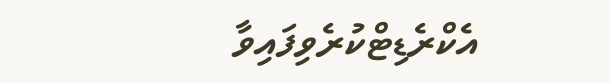އެކްރެޑިޓްކުރެވިފައިވާ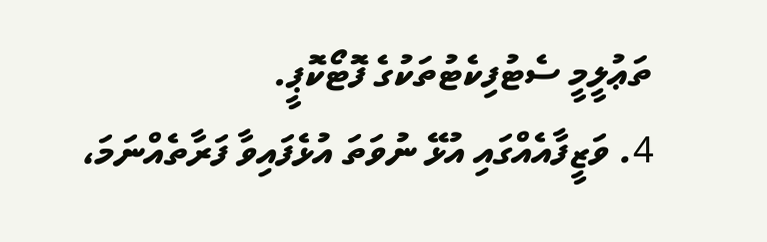ތަޢުލީމީ ސެޓުފިކެޓުތަކުގެ ފޮޓޯކޮޕީ.
4. ވަޒީފާއެއްގައި އުޅޭ ނުވަތަ އުޅެފައިވާ ފަރާތެއްނަމަ،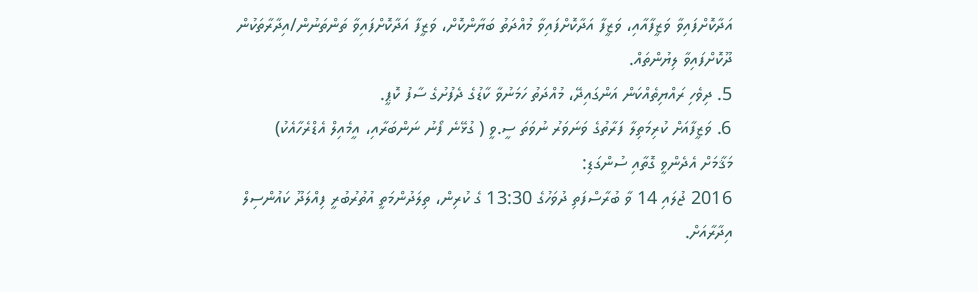އަދާކޮށްފައިވާ ވަޒީފާއާއި، ވަޒީފާ އަދާކޮށްފައިވާ މުއްދަތު ބަޔާންކޮށް، ވަޒީފާ އަދާކޮށްފައިވާ ތަންތަނުން/އިދާރާތަކުން ދޫކޮށްފައިވާ ލިޔުންތައް.
5. ދިވެހި ރައްޔިތެއްކަން އަންގައިދޭ، މުއްދަތު ހަމަނުވާ ކާޑުގެ ދެފުށުގެ ސާފު ކޮޕީ.
6. ވަޒީފާއަށް ކުރިމަތިލާ ފަރާތުގެ ވަނަވަރު ނުވަތަ ސީ.ވީ ( ގުޅޭނެ ފޯނު ނަންބަރާއި، އީމެއިލް އެޑްރެހާއެކު)
މަޤާމަށް އެދެންވީ ގޮތާއި ސުންގަޑި:
2016 ޖުލައި 14 ވާ ބުރާސްފަތި ދުވަހުގެ 13:30 ގެ ކުރިން، ތިލަދުންމަތީ އުތުރުބުރީ ފިއްލަދޫ ކައުންސިލް އިދާރާއަށް.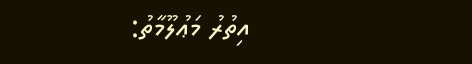އިތުރު މަޢުލޫމާތު: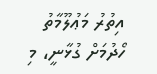އިތުރު މަޢުލޫމާތު ހޯދުމަށް ގުޅާނީ، މި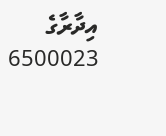އިދާރާގެ 6500023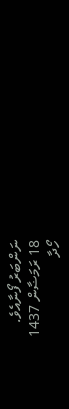ނަންބަރު ފޯނާއެވެ.
18 ރަމަޟާން 1437
ހޯދާ